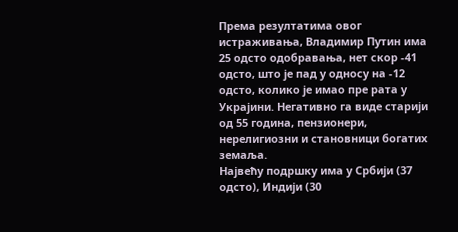Према резултатима овог истраживања, Владимир Путин има 25 одсто одобравања, нет скор -41 одсто, што је пад у односу на -12 одсто, колико је имао пре рата у Украјини. Негативно га виде старији од 55 година, пензионери, нерелигиозни и становници богатих земаља.
Највећу подршку има у Србији (37 одсто), Индији (30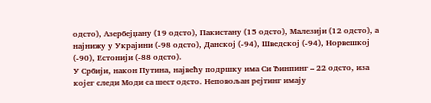одсто), Азербејџану (19 одсто), Пакистану (15 одсто), Малезији (12 одсто), а најнижу у Украјини (-98 одсто), Данској (-94), Шведској (-94), Норвешкој (-90), Естонији (-88 одсто).
У Србији, након Путина, највећу подршку има Си Ђинпинг – 22 одсто, иза којег следи Моди са шест одсто. Неповољан рејтинг имају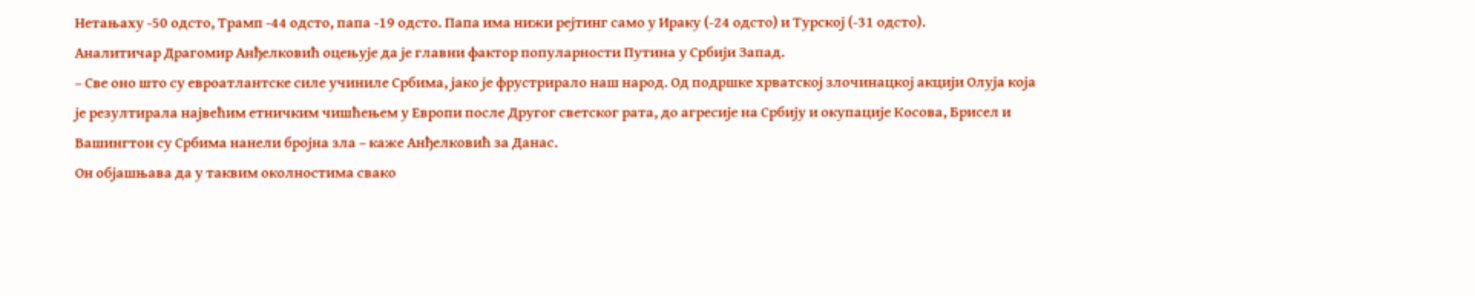Нетањаху -50 одсто, Трамп -44 одсто, папа -19 одсто. Папа има нижи рејтинг само у Ираку (-24 одсто) и Турској (-31 одсто).
Аналитичар Драгомир Анђелковић оцењује да је главни фактор популарности Путина у Србији Запад.
– Све оно што су евроатлантске силе учиниле Србима, јако је фрустрирало наш народ. Од подршке хрватској злочинацкој акцији Олуја која је резултирала највећим етничким чишћењем у Европи после Другог светског рата, до агресије на Србију и окупације Косова, Брисел и Вашингтон су Србима нанели бројна зла – каже Анђелковић за Данас.
Он објашњава да у таквим околностима свако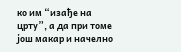ко им “изађе на црту”, а да при томе још макар и начелно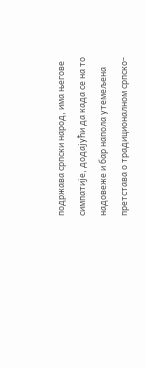подржава српски народ, има његове симпатије, додајући да када се на то надовеже и бар напола утемељена претстава о традиционалном српско-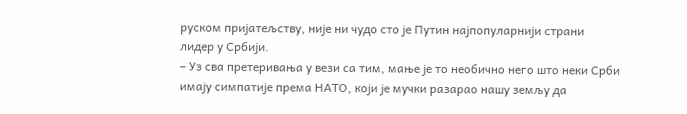руском пријатељству, није ни чудо сто је Путин најпопуларнији страни лидер у Србији.
– Уз сва претеривања у вези са тим, мање је то необично него што неки Срби имају симпатије према НАТО, који је мучки разарао нашу земљу да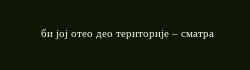би јој отео део територије – сматра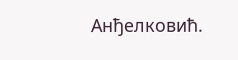Анђелковић.